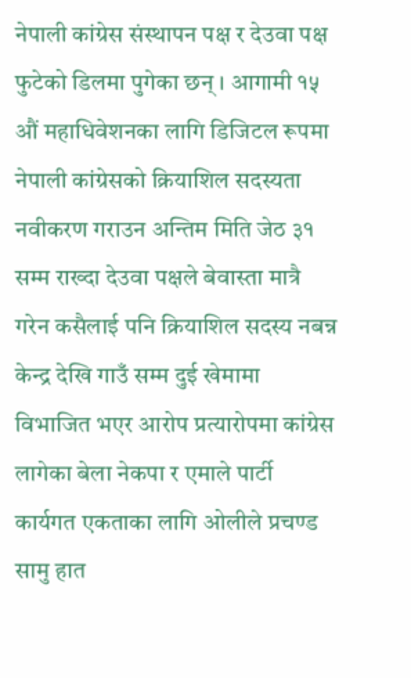नेपाली कांग्रेस संस्थापन पक्ष र देउवा पक्ष फुटेको डिलमा पुगेका छन् । आगामी १५ औं महाधिवेशनका लागि डिजिटल रूपमा नेपाली कांग्रेसको क्रियाशिल सदस्यता नवीकरण गराउन अन्तिम मिति जेठ ३१ सम्म राख्दा देउवा पक्षले बेवास्ता मात्रै गरेन कसैलाई पनि क्रियाशिल सदस्य नबन्न केन्द्र देखि गाउँ सम्म दुई खेमामा विभाजित भएर आरोप प्रत्यारोपमा कांग्रेस लागेका बेला नेकपा र एमाले पार्टी कार्यगत एकताका लागि ओलीले प्रचण्ड सामु हात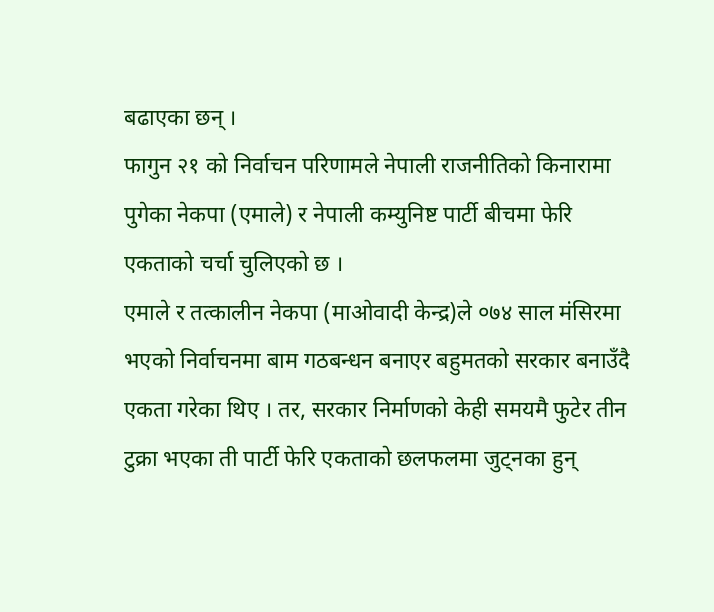बढाएका छन् ।
फागुन २१ को निर्वाचन परिणामले नेपाली राजनीतिको किनारामा पुगेका नेकपा (एमाले) र नेपाली कम्युनिष्ट पार्टी बीचमा फेरि एकताको चर्चा चुलिएको छ ।
एमाले र तत्कालीन नेकपा (माओवादी केन्द्र)ले ०७४ साल मंसिरमा भएको निर्वाचनमा बाम गठबन्धन बनाएर बहुमतको सरकार बनाउँदै एकता गरेका थिए । तर, सरकार निर्माणको केही समयमै फुटेर तीन टुक्रा भएका ती पार्टी फेरि एकताको छलफलमा जुट्नका हुन्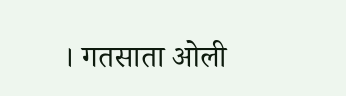। गतसाता ओली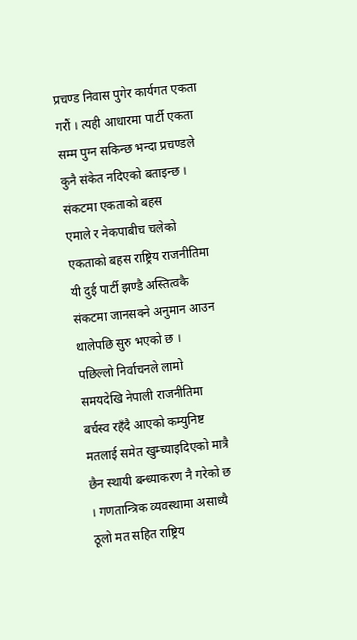प्रचण्ड निवास पुगेर कार्यगत एकता गरौं । त्यही आधारमा पार्टी एकता सम्म पुग्न सकिन्छ भन्दा प्रचण्डले कुनै संकेत नदिएको बताइन्छ ।
संकटमा एकताको बहस
एमाले र नेकपाबीच चलेको एकताको बहस राष्ट्रिय राजनीतिमा यी दुई पार्टी झण्डै अस्तित्वकै संकटमा जानसक्ने अनुमान आउन थालेपछि सुरु भएको छ ।
पछिल्लो निर्वाचनले लामो समयदेखि नेपाली राजनीतिमा बर्चस्व रहँदै आएको कम्युनिष्ट मतलाई समेत खुम्च्याइदिएको मात्रै छैन स्थायी बन्ध्याकरण नै गरेको छ । गणतान्त्रिक व्यवस्थामा असाध्यै ठूलो मत सहित राष्ट्रिय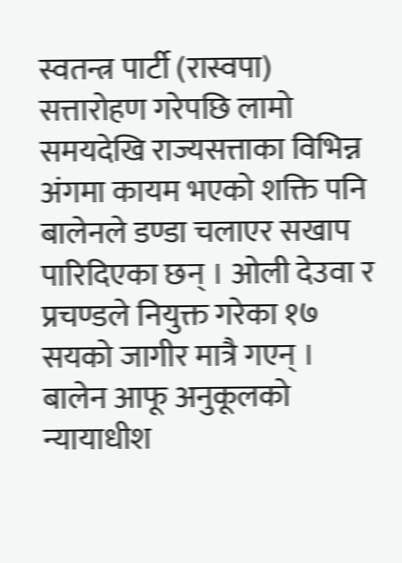स्वतन्त्र पार्टी (रास्वपा) सत्तारोहण गरेपछि लामो समयदेखि राज्यसत्ताका विभिन्न अंगमा कायम भएको शक्ति पनि बालेनले डण्डा चलाएर सखाप पारिदिएका छन् । ओली देउवा र प्रचण्डले नियुक्त गरेका १७ सयको जागीर मात्रै गएन् । बालेन आफू अनुकूलको न्यायाधीश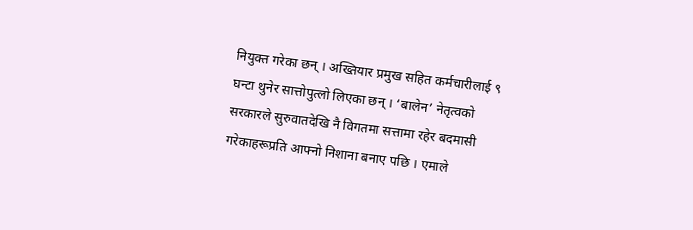नियुक्त गरेका छन् । अख्तियार प्रमुख सहित कर्मचारीलाई ९ घन्टा थुनेर सात्तोपुत्लो लिएका छन् । ‘बालेन’ नेतृत्वको सरकारले सुरुवातदेखि नै विगतमा सत्तामा रहेर बदमासी गरेकाहरूप्रति आफ्नो निशाना बनाए पछि । एमाले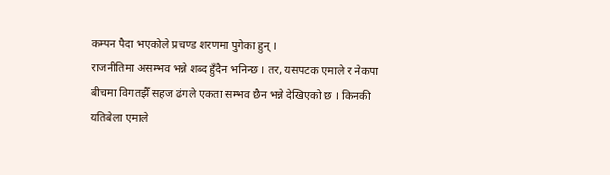कम्पन पैदा भएकोले प्रचण्ड शरणमा पुगेका हुन् ।
राजनीतिमा असम्भव भन्ने शब्द हुँदैन भनिन्छ । तर, यसपटक एमाले र नेकपा बीचमा विगतझैँ सहज ढंगले एकता सम्भव छैन भन्ने देखिएको छ । किनकी यतिबेला एमाले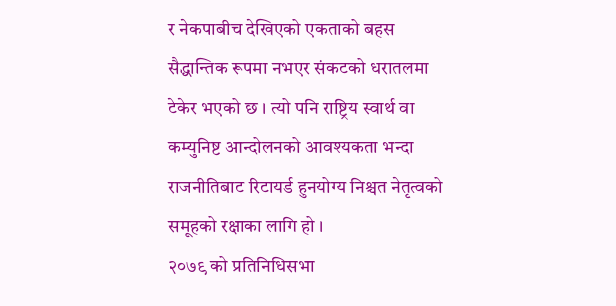र नेकपाबीच देखिएको एकताको बहस सैद्धान्तिक रूपमा नभएर संकटको धरातलमा टेकेर भएको छ । त्यो पनि राष्ट्रिय स्वार्थ वा कम्युनिष्ट आन्दोलनको आवश्यकता भन्दा राजनीतिबाट रिटायर्ड हुनयोग्य निश्चत नेतृत्वको समूहको रक्षाका लागि हो ।
२०७९ को प्रतिनिधिसभा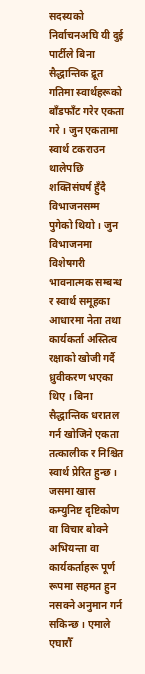सदस्यको निर्वाचनअघि यी दुई पार्टीले बिना सैद्धान्तिक द्रूत गतिमा स्वार्थहरूको बाँडफाँट गरेर एकता गरे । जुन एकतामा स्वार्थ टकराउन थालेपछि शक्तिसंघर्ष हुँदै विभाजनसम्म पुगेको थियो । जुन विभाजनमा विशेषगरी भावनात्मक सम्बन्ध र स्वार्थ समूहका आधारमा नेता तथा कार्यकर्ता अस्तित्व रक्षाको खोजी गर्दै ध्रुवीकरण भएका थिए । बिना सैद्धान्तिक धरातल गर्न खोजिने एकता तत्कालीक र निश्चित स्वार्थ प्रेरित हुन्छ । जसमा खास कम्युनिष्ट दृष्टिकोण वा विचार बोक्ने अभियन्ता वा कार्यकर्ताहरू पूर्ण रूपमा सहमत हुन नसक्ने अनुमान गर्न सकिन्छ । एमाले एघारौँ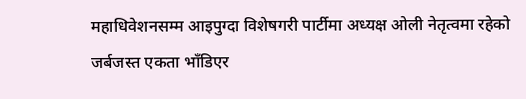महाधिवेशनसम्म आइपुग्दा विशेषगरी पार्टीमा अध्यक्ष ओली नेतृत्वमा रहेको जर्बजस्त एकता भाँडिएर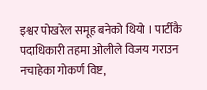इश्वर पोखरेल समूह बनेको थियो । पार्टीकै पदाधिकारी तहमा ओलीले विजय गराउन नचाहेका गोकर्ण विष्ट,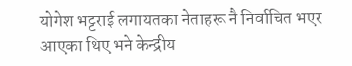योगेश भट्टराई लगायतका नेताहरू नै निर्वाचित भएर आएका थिए भने केन्द्रीय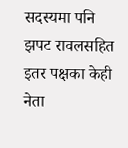सदस्यमा पनि झपट रावलसहित इतर पक्षका केही नेता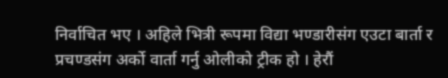निर्वाचित भए । अहिले भित्री रूपमा विद्या भण्डारीसंग एउटा बार्ता र प्रचण्डसंग अर्को वार्ता गर्नु ओलीको ट्रीक हो । हेरौं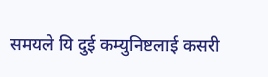समयले यि दुई कम्युनिष्टलाई कसरी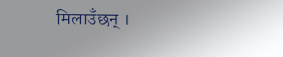मिलाउँछन् ।